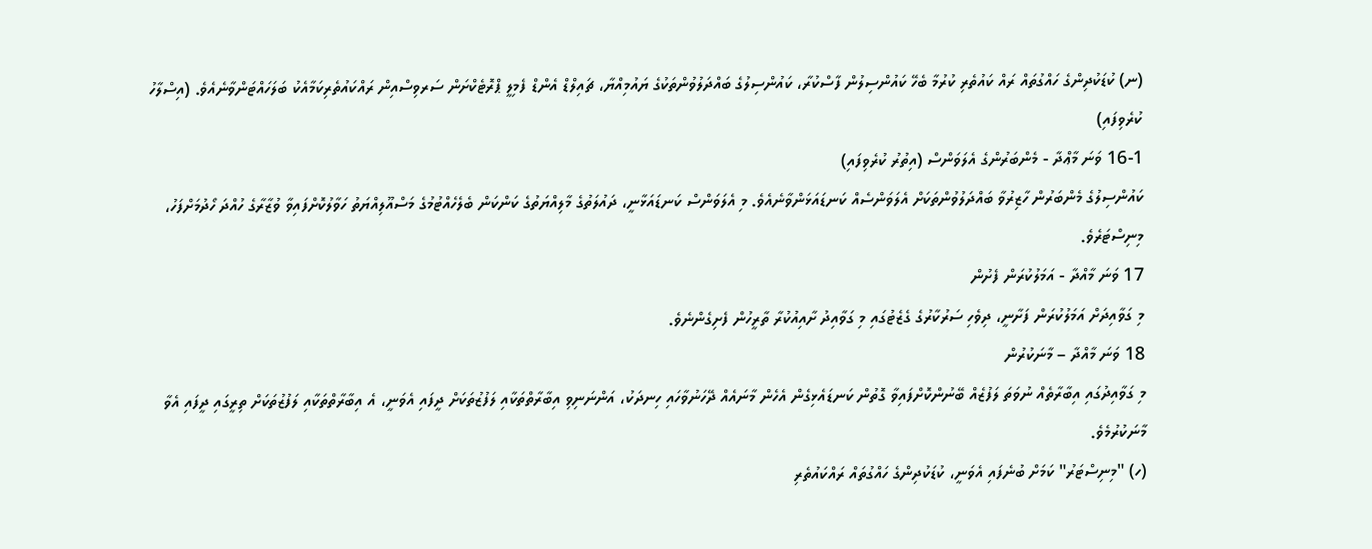(ނ) ކުޑަކުދިންގެ ހައްގުތައް ރައް ކައުތެރި ކުރުމާ ބެހޭ ކައުންސިލުން ފާސްކުރާ، ކައުންސިލުގެ ބައްދަލުވުންތަކުގެ ޔައުމިއްޔާ، ޗައިލްޑް އެންޑް ފެމިލީ ޕްރޮޓެކްށަން ސަރވިސްއިން ރައްކައުތެރިކަމާއެކު ބަލަހައްޓަންވާނެއެވެ. (އިސްލާހު ކުރެވިފައި)
16-1 ވަނަ މާޢްދާ - މެންބަރުންގެ އެލަވަންސް (އިތުރު ކުރެވިފައި)
ކައުންސިލުގެ މެންބަރުން ހާޒިރުވާ ބައްދަލުވުންތަކަށް އެލަވަންސެއް ކަނޑައަޅަންވާނެއެވެ. މި އެލަވަންސް ކަނޑައަޅާނީ، ދައުލަތުގެ މާލިއްޔަތުގެ ކަންކަން ބެލެހެއްޓުމުގެ މަސްއޫލިއްޔަތު ހަވާލުކޮށްފައިވާ ވުޒާރާގެ ހުއްދަ ހޯދުމަށްފަހު، މިނިސްޓަރެވެ.
17 ވަނަ މާއްދާ - އަމަލުކުރަން ފެށުން
މި ގަވާއިދަށް އަމަލުކުރަން ފަށާނީ، ދިވެހި ސަރުކާރުގެ ގެޒެޓުގައި މި ގަވާއިދު ށާއިއުކުރާ ތާރީހުން ފެށިގެންނެވެ.
18 ވަނަ މާއްދާ – މާނަކުރުން
މި ގަވާއިދުގައި އިބާރާތެއް ނުވަތަ ލަފުޒެއް ބޭނުންކޮށްފައިވާ ގޮތުން ކަނޑައެޅިގެން އެހެން މާނައެއް ދޭހަނުވާހައި ހިނދަކު، އަންނަނިވި އިބާރާތްތަކާއި ލަފުޒުތަކަށް ދީފައި އެވަނީ، އެ އިބާރާތްތަކާއި ލަފުޒުތަކަށް ތިރީގައި ދީފައި އެވާ މާނަކުރުމެވެ.
(ހ) "މިނިސްޓަރު" ކަމަށް ބުނެފައި އެވަނީ، ކުޑަކުދިންގެ ހައްގުތައް ރައްކައުތެރި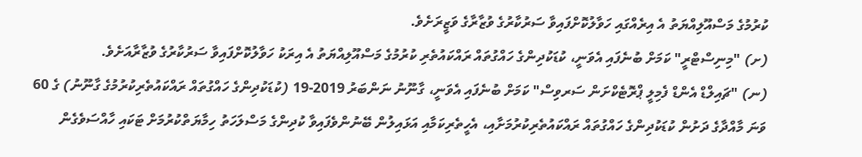ކުރުމުގެ މަސްއޫލިއްޔަތު އެ އިރެއްގައި ހަވާލުކޮށްފައިވާ ސަރުކާރުގެ ވުޒާރާގެ ވަޒީރަށެވެ.
(ށ) "މިނިސްޓްރީ" ކަމަށް ބުނެފައި އެވަނީ، ކުޑަކުދިންގެ ހައްގުތައް ރައްކައުތެރި ކުރުމުގެ މަސްއޫލިއްޔަތު އެ އިރަކު ހަވާލުކޮށްފައިވާ ސަރުކާރުގެ ވުޒާރާއަށެވެ.
(ނ) "ޗައިލްޑް އެންޑް ފެމިލީ ޕްރޮޓެކްށަން ސަރވިސް" ކަމަށް ބުނެފައި އެވަނީ، ގާނޫނު ނަންބަރު 2019-19 (ކުޑަކުދިންގެ ހައްގުތައް ރައްކައުތެރިކުރުމުގެ ގާނޫނު) ގެ 60 ވަނަ މާއްދާގެ ދަށުން ކުޑަކުދިންގެ ހައްގުތައް ރައްކައުތެރިކުރުމަށާއި، އެހީތެރިކަމާއި އަޅައިލުން ބޭނުންވެފައިވާ ކުދިންގެ މަސްލަހަތު ހިމާޔަތްކުރުމަށް ޓަކައި ހާއްސަވެގެން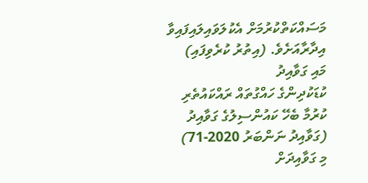މަސައްކަތްކުރުމަށް އެކުލަވައިލައިފައިވާ އިދާރާއަށެވެ. (އިތުރު ކުރެވިފައި)
މައި ގަވާއިދު
ކުޑަކުދިންގެ ހައްގުތައް ރައްކައުތެރި ކުރުމާ ބެހޭ ކައުންސިލުގެ ގަވާއިދު (ގަވާއިދު ނަންބަރު 2020-71)
މި ގަވާއިދަށް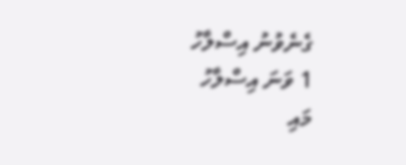ގެނެވުނު އިސްލާހު
1 ވަނަ އިސްލާހު
މައި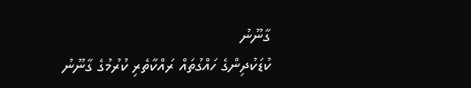ގާނޫނު
ކުޑަކުދިންގެ ހައްގުތައް ރައްކާތެރި ކުރުމުގެ ގާނޫނު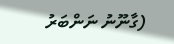(ގާނޫނު ނަންބަރު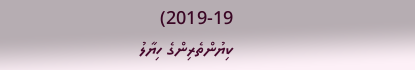2019-19)
ކިޔުންތެރިންގެ ހިޔާލު